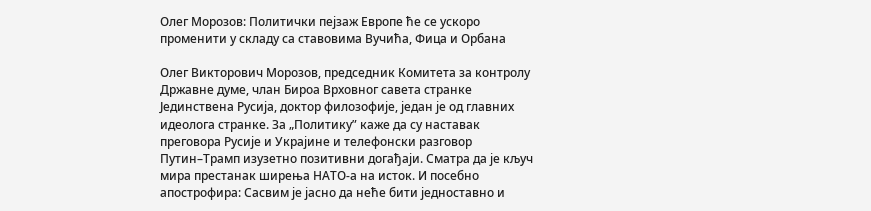Олег Морозов: Политички пејзаж Европе ће се ускоро променити у складу са ставовима Вучића, Фица и Орбана

Олег Викторович Морозов, председник Комитета за контролу Државне думе, члан Бироа Врховног савета странке Јединствена Русија, доктор филозофије, један је од главних идеолога странке. За „Политику” каже да су наставак преговора Русије и Украјине и телефонски разговор Путин–Трамп изузетно позитивни догађаји. Сматра да је кључ мира престанак ширења НАТО-а на исток. И посебно апострофира: Сасвим је јасно да неће бити једноставно и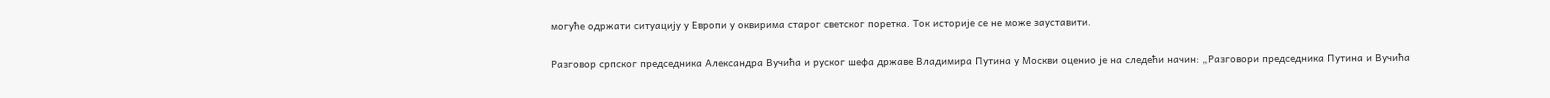могуће одржати ситуацију у Европи у оквирима старог светског поретка. Ток историје се не може зауставити.

Разговор српског председника Александра Вучића и руског шефа државе Владимира Путина у Москви оценио је на следећи начин: „Разговори председника Путина и Вучића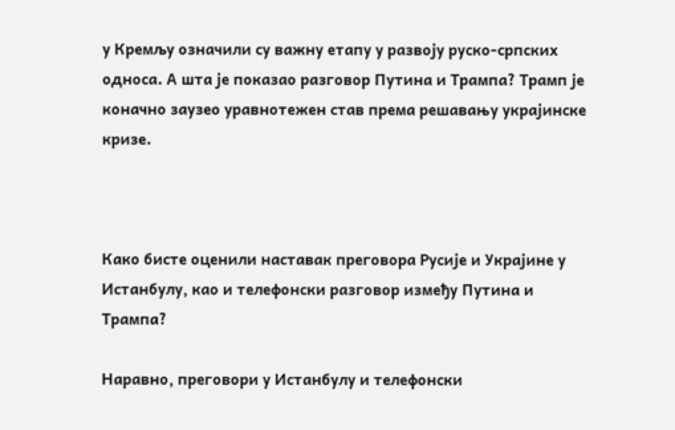у Кремљу означили су важну етапу у развоју руско-српских односа. А шта је показао разговор Путина и Трампа? Трамп је коначно заузео уравнотежен став према решавању украјинске кризе.



Како бисте оценили наставак преговора Русије и Украјине у Истанбулу, као и телефонски разговор између Путина и Трампа?

Наравно, преговори у Истанбулу и телефонски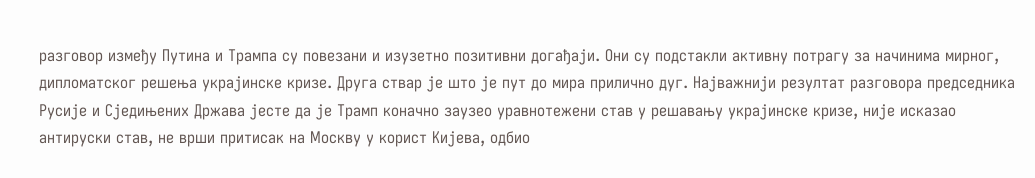разговор између Путина и Трампа су повезани и изузетно позитивни догађаји. Они су подстакли активну потрагу за начинима мирног, дипломатског решења украјинске кризе. Друга ствар је што је пут до мира прилично дуг. Најважнији резултат разговора председника Русије и Сједињених Држава јесте да је Трамп коначно заузео уравнотежени став у решавању украјинске кризе, није исказао антируски став, не врши притисак на Москву у корист Кијева, одбио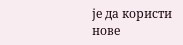је да користи нове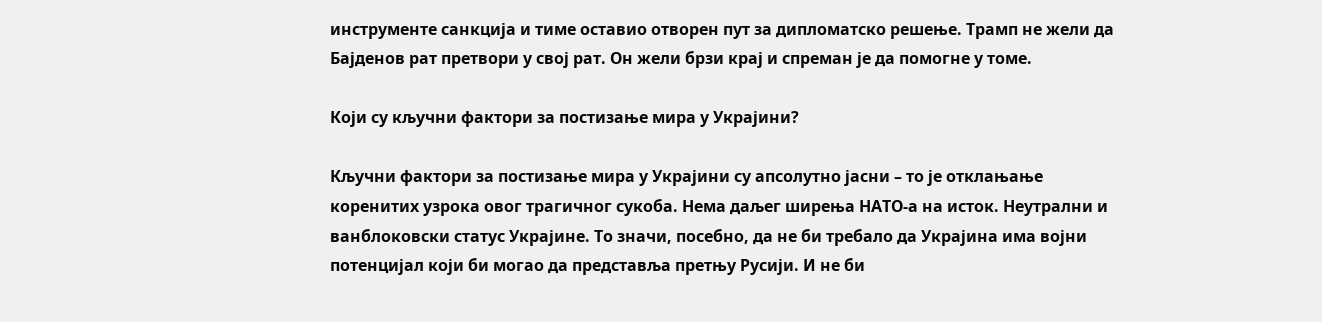инструменте санкција и тиме оставио отворен пут за дипломатско решење. Трамп не жели да Бајденов рат претвори у свој рат. Он жели брзи крај и спреман је да помогне у томе.

Који су кључни фактори за постизање мира у Украјини?

Кључни фактори за постизање мира у Украјини су апсолутно јасни – то је отклањање коренитих узрока овог трагичног сукоба. Нема даљег ширења НАТО-а на исток. Неутрални и ванблоковски статус Украјине. То значи, посебно, да не би требало да Украјина има војни потенцијал који би могао да представља претњу Русији. И не би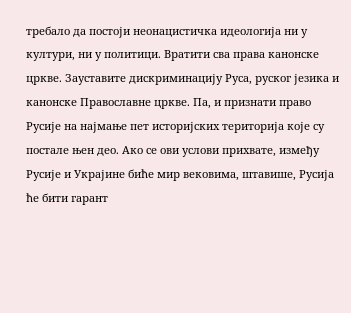требало да постоји неонацистичка идеологија ни у култури, ни у политици. Вратити сва права канонске цркве. Зауставите дискриминацију Руса, руског језика и канонске Православне цркве. Па, и признати право Русије на најмање пет историјских територија које су постале њен део. Ако се ови услови прихвате, између Русије и Украјине биће мир вековима, штавише, Русија ће бити гарант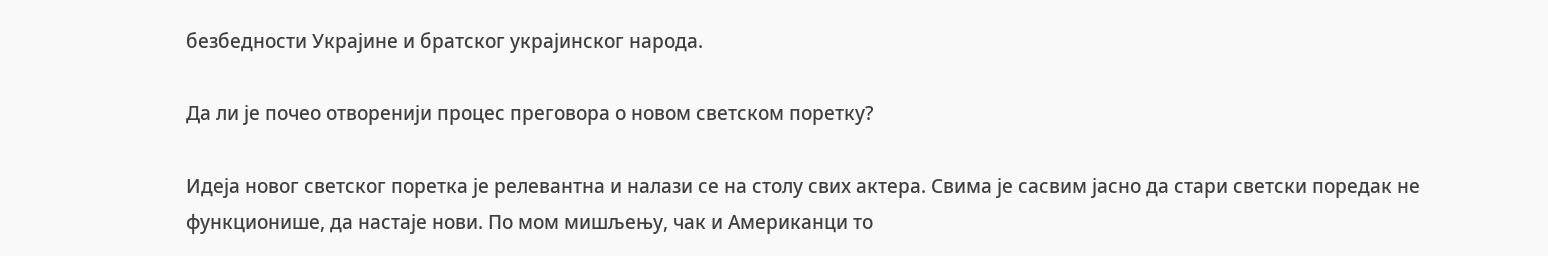безбедности Украјине и братског украјинског народа.

Да ли је почео отворенији процес преговора о новом светском поретку?

Идеја новог светског поретка је релевантна и налази се на столу свих актера. Свима је сасвим јасно да стари светски поредак не функционише, да настаје нови. По мом мишљењу, чак и Американци то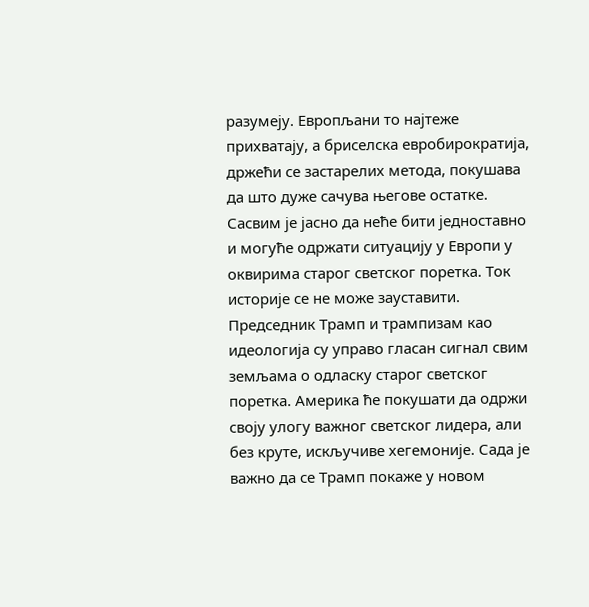разумеју. Европљани то најтеже прихватају, а бриселска евробирократија, држећи се застарелих метода, покушава да што дуже сачува његове остатке. Сасвим је јасно да неће бити једноставно и могуће одржати ситуацију у Европи у оквирима старог светског поретка. Ток историје се не може зауставити. Председник Трамп и трампизам као идеологија су управо гласан сигнал свим земљама о одласку старог светског поретка. Америка ће покушати да одржи своју улогу важног светског лидера, али без круте, искључиве хегемоније. Сада је важно да се Трамп покаже у новом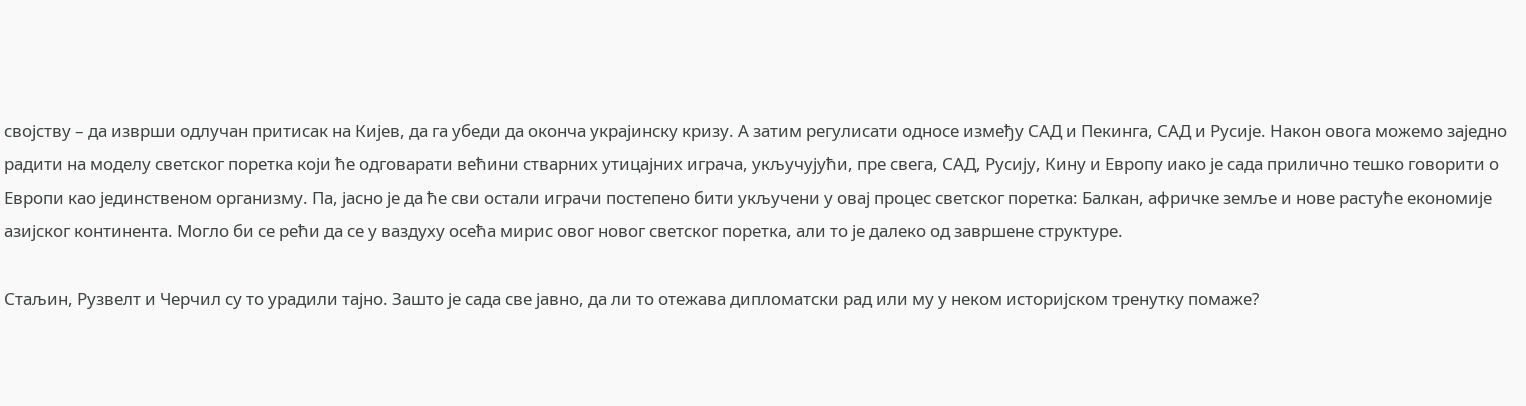својству – да изврши одлучан притисак на Кијев, да га убеди да оконча украјинску кризу. А затим регулисати односе између САД и Пекинга, САД и Русије. Након овога можемо заједно радити на моделу светског поретка који ће одговарати већини стварних утицајних играча, укључујући, пре свега, САД, Русију, Кину и Европу иако је сада прилично тешко говорити о Европи као јединственом организму. Па, јасно је да ће сви остали играчи постепено бити укључени у овај процес светског поретка: Балкан, афричке земље и нове растуће економије азијског континента. Могло би се рећи да се у ваздуху осећа мирис овог новог светског поретка, али то је далеко од завршене структуре.

Стаљин, Рузвелт и Черчил су то урадили тајно. Зашто је сада све јавно, да ли то отежава дипломатски рад или му у неком историјском тренутку помаже?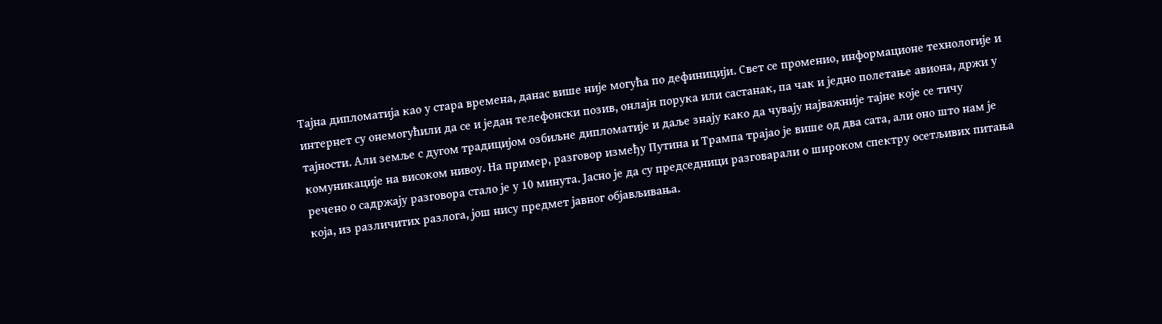Тајна дипломатија као у стара времена, данас више није могућа по дефиницији. Свет се променио, информационе технологије и интернет су онемогућили да се и један телефонски позив, онлајн порука или састанак, па чак и једно полетање авиона, држи у тајности. Али земље с дугом традицијом озбиљне дипломатије и даље знају како да чувају најважније тајне које се тичу комуникације на високом нивоу. На пример, разговор између Путина и Трампа трајао је више од два сата, али оно што нам је речено о садржају разговора стало је у 10 минута. Јасно је да су председници разговарали о широком спектру осетљивих питања која, из различитих разлога, још нису предмет јавног објављивања.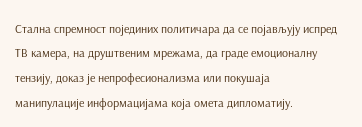Стална спремност појединих политичара да се појављују испред ТВ камера, на друштвеним мрежама, да граде емоционалну тензију, доказ је непрофесионализма или покушаја манипулације информацијама која омета дипломатију.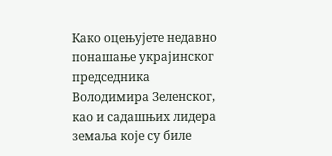Како оцењујете недавно понашање украјинског председника Володимира Зеленског, као и садашњих лидера земаља које су биле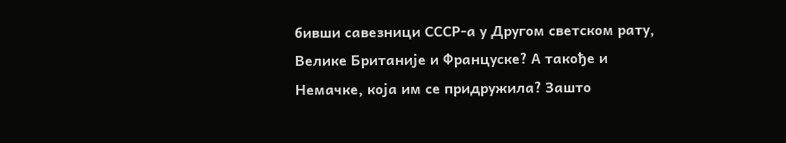бивши савезници СССР-а у Другом светском рату, Велике Британије и Француске? А такође и Немачке, која им се придружила? Зашто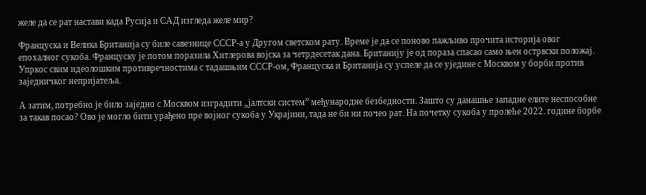желе да се рат настави када Русија и САД изгледа желе мир?

Француска и Велика Британија су биле савезнице СССР-а у Другом светском рату. Време је да се поново пажљиво прочита историја овог епохалног сукоба. Француску је потом поразила Хитлерова војска за четрдесетак дана. Британију је од пораза спасао само њен острвски положај. Упркос свим идеолошким противречностима с тадашњим СССР-ом, Француска и Британија су успеле да се уједине с Москвом у борби против заједничког непријатеља.

А затим, потребно је било заједно с Москвом изградити „јалтски систем” међународне безбедности. Зашто су данашње западне елите неспособне за такав посао? Ово је могло бити урађено пре војног сукоба у Украјини, тада не би ни почео рат. На почетку сукоба у пролеће 2022. године борбе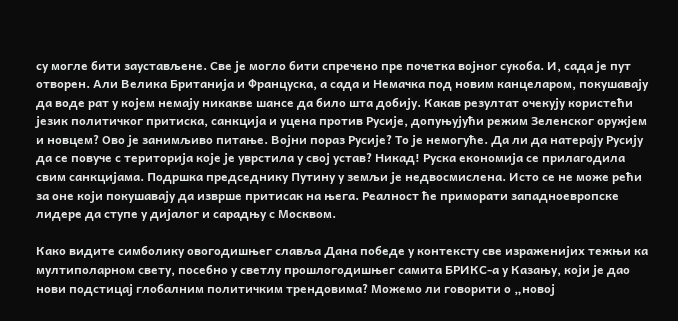су могле бити заустављене. Све је могло бити спречено пре почетка војног сукоба. И, сада је пут отворен. Али Велика Британија и Француска, а сада и Немачка под новим канцеларом, покушавају да воде рат у којем немају никакве шансе да било шта добију. Какав резултат очекују користећи језик политичког притиска, санкција и уцена против Русије, допуњујући режим Зеленског оружјем и новцем? Ово је занимљиво питање. Војни пораз Русије? То је немогуће. Да ли да натерају Русију да се повуче с територија које је уврстила у свој устав? Никад! Руска економија се прилагодила свим санкцијама. Подршка председнику Путину у земљи је недвосмислена. Исто се не може рећи за оне који покушавају да изврше притисак на њега. Реалност ће приморати западноевропске лидере да ступе у дијалог и сарадњу с Москвом.

Како видите симболику овогодишњег славља Дана победе у контексту све израженијих тежњи ка мултиполарном свету, посебно у светлу прошлогодишњег самита БРИКС-а у Казању, који је дао нови подстицај глобалним политичким трендовима? Можемо ли говорити о „новој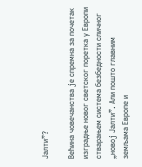Јалти”?

Већина човечанства је спремна за почетак изградње новог светског поретка у Европи стварањем система безбедности сличног „новој Јалти”. Али пошто главним земљама Европе и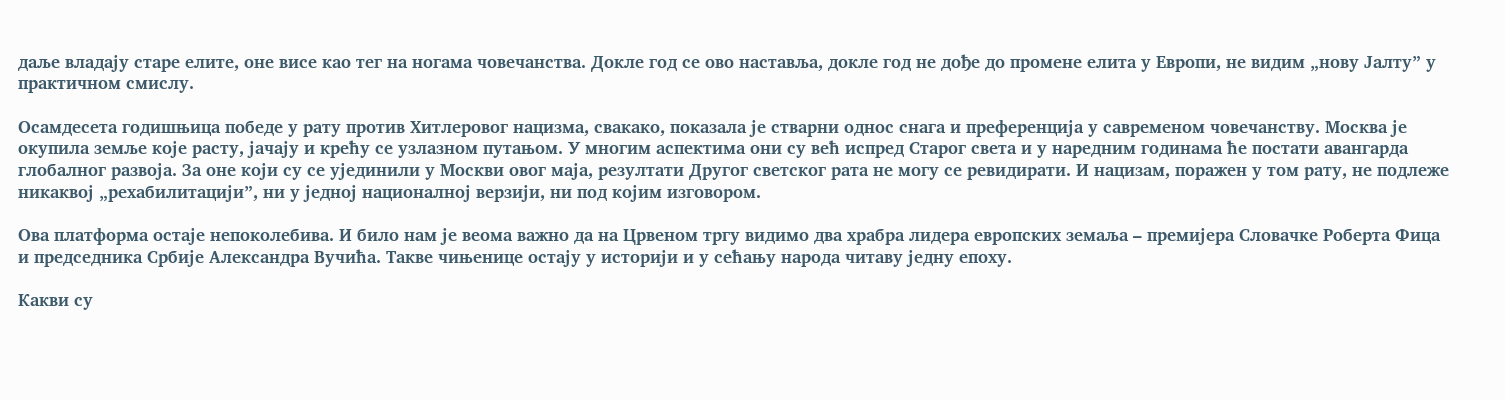даље владају старе елите, оне висе као тег на ногама човечанства. Докле год се ово наставља, докле год не дође до промене елита у Европи, не видим „нову Јалту” у практичном смислу.

Осамдесета годишњица победе у рату против Хитлеровог нацизма, свакако, показала је стварни однос снага и преференција у савременом човечанству. Москва је окупила земље које расту, јачају и крећу се узлазном путањом. У многим аспектима они су већ испред Старог света и у наредним годинама ће постати авангарда глобалног развоја. За оне који су се ујединили у Москви овог маја, резултати Другог светског рата не могу се ревидирати. И нацизам, поражен у том рату, не подлеже никаквој „рехабилитацији”, ни у једној националној верзији, ни под којим изговором.

Ова платформа остаје непоколебива. И било нам је веома важно да на Црвеном тргу видимо два храбра лидера европских земаља – премијера Словачке Роберта Фица и председника Србије Александра Вучића. Такве чињенице остају у историји и у сећању народа читаву једну епоху.

Какви су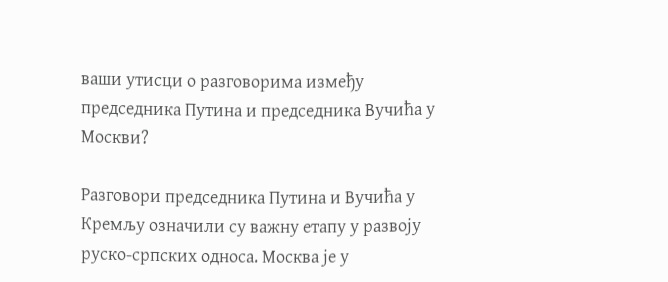ваши утисци о разговорима између председника Путина и председника Вучића у Москви?

Разговори председника Путина и Вучића у Кремљу означили су важну етапу у развоју руско-српских односа. Москва је у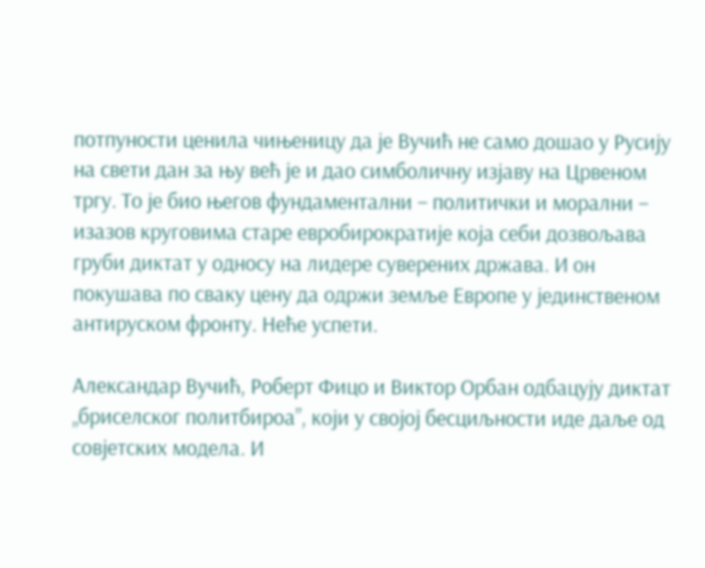потпуности ценила чињеницу да је Вучић не само дошао у Русију на свети дан за њу већ је и дао симболичну изјаву на Црвеном тргу. То је био његов фундаментални – политички и морални – изазов круговима старе евробирократије која себи дозвољава груби диктат у односу на лидере суверених држава. И он покушава по сваку цену да одржи земље Европе у јединственом антируском фронту. Неће успети.

Александар Вучић, Роберт Фицо и Виктор Орбан одбацују диктат „бриселског политбироа”, који у својој бесциљности иде даље од совјетских модела. И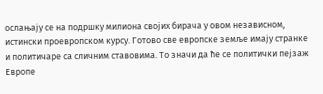ослањају се на подршку милиона својих бирача у овом независном, истински проевропском курсу. Готово све европске земље имају странке и политичаре са сличним ставовима. То значи да ће се политички пејзаж Европе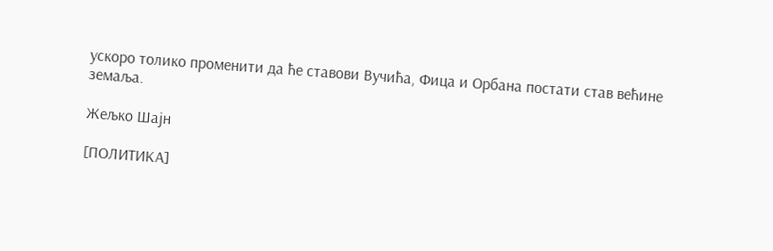ускоро толико променити да ће ставови Вучића, Фица и Орбана постати став већине земаља.

Жељко Шајн

[ПОЛИТИКА]